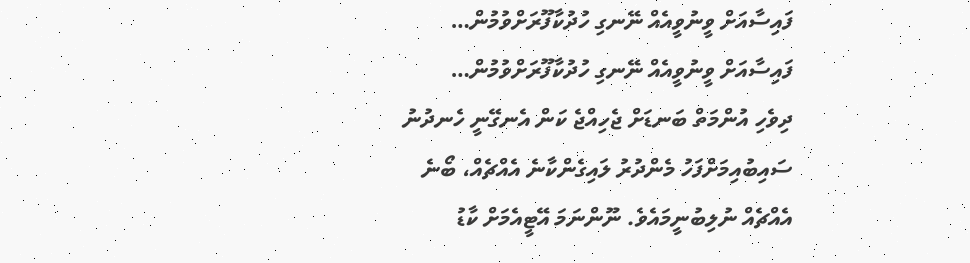ފައިސާއަށް ވީނުވީއެއް ނޭނގި ހުދުކާފޫރަށްވުމުން…
ފައިސާއަށް ވީނުވީއެއް ނޭނގި ހުދުކާފޫރަށްވުމުން…
ދިވެހި އުންމަތް ބަނޑަށް ޖެހިއްޖެ ކަން އެނގޭނީ ހެނދުނު ސައިބުއިމަށްފަހު މެންދުރު ލައިގެންކާނެ އެއްޗެއް، ބޯނެ އެއްޗެއް ނުލިބުނީމައެވެ. ނޫންނަމަ އޭޓީއެމަށް ކާޑު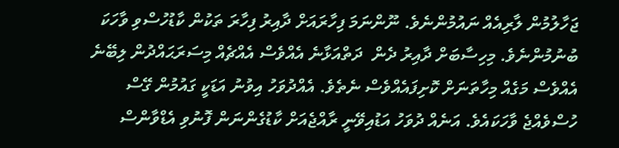ޖަހާލުމުން ލާރިއެއް ނައުމުންނެވެ. ނޫންނަމަ ފިހާރައަށް ދާއިރު ފިހާރަ ތަކުން ކާޑުހުސްވި ވާހަކަ ބުނުމުންނެވެ. މިހިސާބަށް ދާއިރު ދެން  ދަތްއަޅާނެ އެއްވެސް އެއްޗެއް މިސަރަޙައްދުން ލިބޭނެ އެއްވެސް މަގެއް މިހާތަނަށް ކޮށިފައެއްވެސް ނެތެވެ. އެއްދުވަހު އިވުނު އަޑަކީ ގައުމުން ގޭސް ހުސްވެއްޖެ ވާހަކައެވެ. އަނެއް ދުވަހު އަޑުއިވޭނީ ރާއްޖެއަށް ކާޑުގެންނަން ފޮނުވި އެޑްވާންސް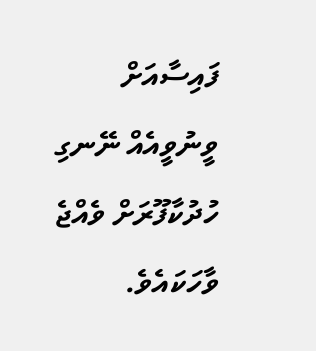ފައިސާއަށް ވީނުވީއެއް ނޭނގި ހުދުކާފޫރަށް ވެއްޖެ ވާހަކައެވެ.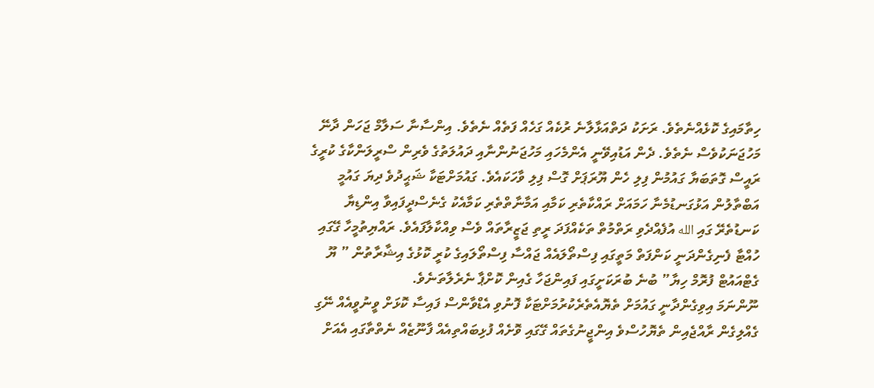ހިތާމައިގެ ކޮޅެއްނެތެވެ. ރަށަކު ދަތްއަޅާލާނެ ރުކެއް ގަހެއް ފަތެއް ނެތެވެ. އިންސާނާ ސަލާމް ޖަހަން ދާނޭ މަހުޖަނަކުވެސް ނެތެވެ. ދެން އަޑުއިވޭނީ އެންމެހައި މަހުޖަނުންނާއި ދައުލަތުގެ ވެރިން ސްރީލަންކާގެ ކުރީގެ ރައީސް ގޮތަބަޔާ ގައުމުން ފިލި ހެން ޔޫރަޕަށް ގޮސް ފިލި ވާހަކައެވެ. ގައުމަށްޓަކާ ޝަޙީދުވެ ދިޔަ ގައުމީ އަބްތާލުން އަޅުގަނޑުމެނާ ހަމައަށް ރައްކާތެރި ކަމާއި އަމާނާތްތެރި ކަމާއެކު ގެނެސްދީފައިވާ އިންޑިޔާ ކަނޑުތެރޭ ގައި الله އުފެއްދެވި ރަތްމުތް ތަކެއްފަދަ ރީތި ޖަޒީރާތައް ވެސް ވިއްކާލާފައެވެ. ރައްޔިތުމީހާ ގޭގައި ހުއްޓާ ފެނިގެންދަނީ ކަންފަތް މަތީގައި ފިސްތޯލައެއް ޖައްސާ ފިސްތޯލައިގެ ކުރީ ކޮޅުގެ އިޝާރާތުން ” ޔޫ ގެޓްއައުޓް ފުރޮމް ހިޔާ” ބުނެ ބުރަކަށީގައި ފައިންޖަހާ ގެއިން ކޮށްޕާ ނެރެލާތަނެވެ.
ނޫންނަމަ އިވިގެންދާނީ ގައުމަށް ތެޔޮއެތެރެކުރުމަށްޓަކާ ފޮނުވި އެޑްވާންސް ފައިސާ ކޮޅަށް ވީނުވީއެއް ނޭގި ގެއްލިގެން ރާއްޖެއިން ތެޔޮހުސްވެ އިންޖީނުގެތައް ގޭގައި ވޮށެއް ފުޅިބައްތިއެއް ފާނޫޒެއް ނެތްތާގައި އެއަށް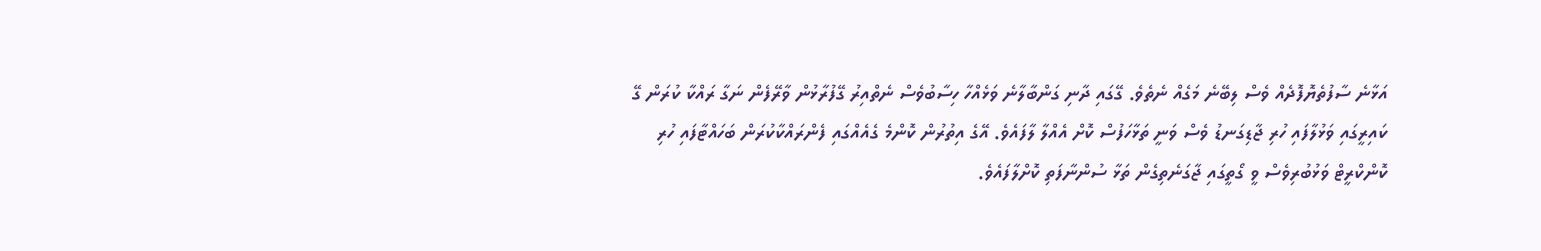އަޅާނެ ސާފުތެޔޮފޮދެއް ވެސް ލިބޭނެ މަގެއް ނެތެވެ. ގޭގައި ދާނި ގަންބާލާނެ ވަޅެއްހާ ހިސާބުވެސް ނެތްއިރު ގޭފުރާޅުން ވާރޭފެން ނަގާ ރައްކާ ކުރަން ގޭ ކައިރީގައި ވަޅުލާފައި ހުރި ޖާޑިގަނޑު ވެސް ވަނީ ތަޅާހަފުސް ކޮށް އެއްލާ ލާފައެވެ. އޭގެ އިތުރުން ކޮންމެ ގެއެއްގައި ފެންރައްކާކުރަން ބަހައްޓާފައި ހުރި ކޮންކްރީޓް ވަޅުބުރިވެސް ވީ ގޯތީގައި ޖާގަނެތިގެން ތަޅާ ސުންނާފަތި ކޮށްލާފައެވެ.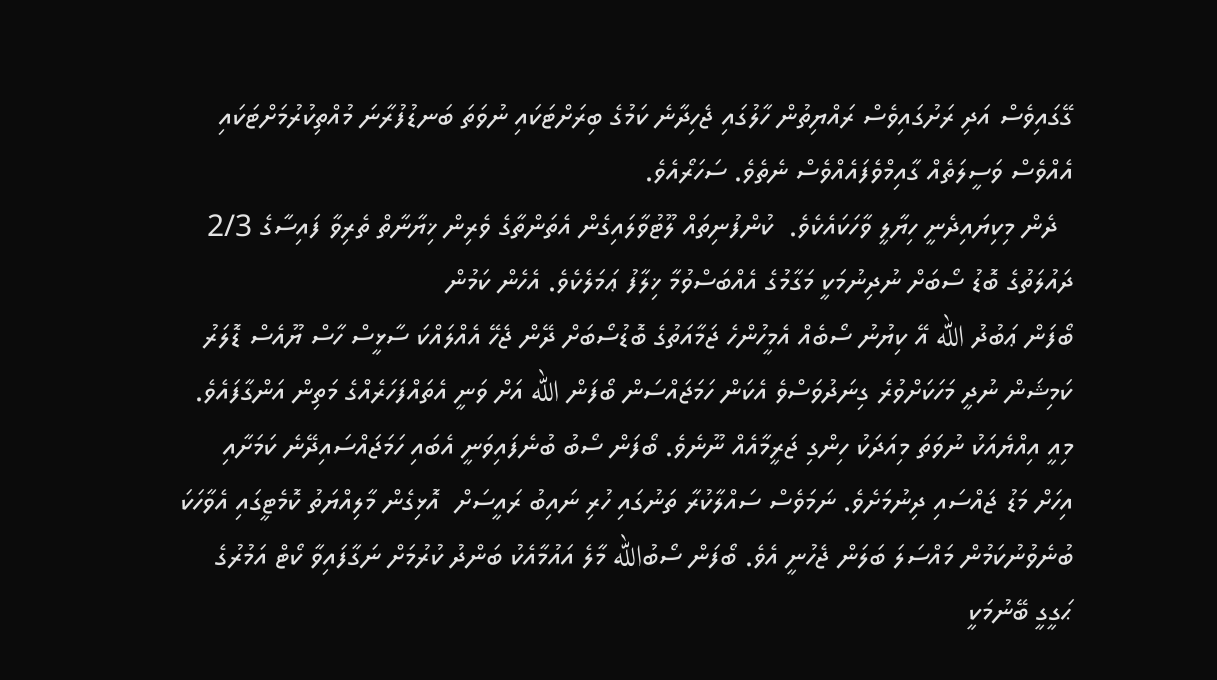ގޭގައިވެސް އަދި ރަށުގައިވެސް ރައްޔިތުން ހާލުގައި ޖެހިދާނެ ކަމުގެ ބިރަށްޓަކައި ނުވަތަ ބަނޑުފުރާނަ މުއްތިކުރުމަށްޓަކައި އެއްވެސް ވަސީލަތެއް ގާއިމްވެފައެއްވެސް ނެތެވެ. ސަހަރޯއެވެ.
  ދެން މިކިޔައިދެނީ ހިޔާލީ ވާހަކައެކެވެ.  ކުންފުނިތައް ލޫޓުވާލައިގެން އެތަންތާގެ ވެރިން ޚިޔާނާތް ތެރިވާ ފައިސާގެ 2/3 ދައުލަތުގެ ބޮޑު ސޯބަށް ނުދިނުމަކީ މަގާމުގެ އެއްބަސްވުމާ ޚިލާފު ޢަމަލެކެވެ. އެހެން ކަމުން
ބޯފަން ޢަބުދު الله އޭ ކިޔުނު ސޯބެއް އެމީހުންހެ ޖަމާއަތުގެ ބޮޑުސޯބަށް ދޭން ޖެހޭ އެއްލައްކަ ސާޅީސް ހާސް ޔޫއެސް ޑޮލަރު ކަމިޝަން ނުދީ މަހަކަށްވުރެ ގިނަދުވަސްވެ އެކަން ހަމަޖައްސަން ބޯފަން الله އަށް ވަނީ އެތައްފަހަރެއްގެ މަތިން އަންގާފައެވެ. މިއީ އިއްޔެއަކު ނުވަތަ މިއަދަކު ހިންގި ޖަރީމާއެއް ނޫނެވެ. ބޯފަން ސޯބު ބުނެފައިވަނީ އެބައި ހަމަޖައްސައިދޭނެ ކަމަށާއި އިހަށް މަޑު ޖައްސައި ދިނުމަށެވެ. ނަމަވެސް ސައްލާކުރާ ތަނުގައި ހުރި ނައިބު ރައީސަށް  އޮޅިގެން މާލިއްޔަތު ކޮމެޓީގައި އެވާހަކަ ބުނެވުނުކަމުން މައްސަލަ ބަލަން ޖެހުނީ އެވެ. ބޯފަން ސޯބުالله މާލެ އައުމާއެކު ބަންދު ކުރުމަށް ނަގާފައިވާ ކޯޓް އަމުރުގެ ޙަގީގީ ބޭނުމަކީ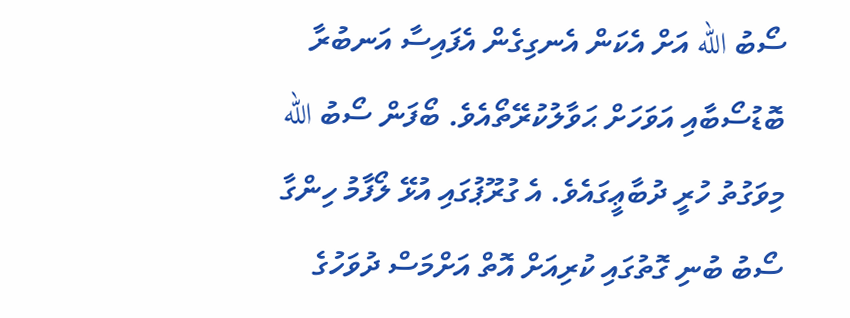ސޯބު الله އަށް އެކަން އެނގިގެން އެފައިސާ އަނބުރާ ބޮޑުސޯބާއި އަވަހަށް ޙަވާލުކުރޭތޯއެވެ. ބޯފަން ސޯބު الله މިވަގުތު ހުރީ ދުބާޢީގައެވެ. އެ ގުރޫޕުގައި އުޅޭ ލޯފާމު ހިންގާ ސޯބު ބުނި ގޮތުގައި ކުރިއަށް އޮތް އަށްމަސް ދުވަހުގެ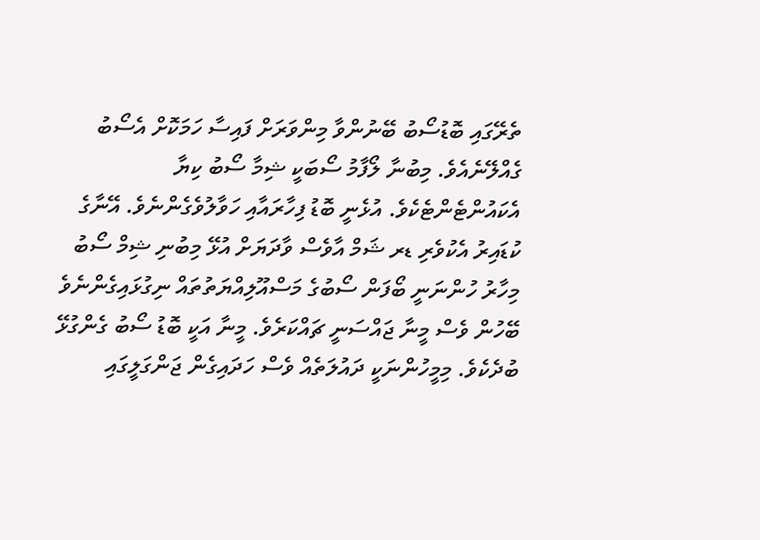ތެރޭގައި ބޮޑުސޯބު ބޭނުންވާ މިންވަރަށް ފައިސާ ހަމަކޮށް އެސޯބު ގެއްލޭނެއެވެ. މިބުނާ ލޯފާމު ސޯބަކީ ޝިމާ ސޯބު ކިޔާ އެކައުންޓެންޓެކެވެ. އުޅެނީ ބޮޑު ފިހާރައާއި ހަވާލުވެގެންނެވެ. އޭނާގެ ކުޑައިރު އެކުވެރި ޑރ ޝަމް އާވެސް ވާދަޔަށް އުޅޭ މިބުނި ޝިމް ސޯބު މިހާރު ހުންނަނީ ބޯފަން ސޯބުގެ މަސްއޫލިއްޔަތުތައް ނިގުޅައިގެންނެވެ ބޭހުން ވެސް މީނާ ޖައްސަނީ ޗައްކަރެވެ. މީނާ އަކީ ބޮޑު ސޯބު ގެންގުޅޭ ބުދެކެވެ. މިމީހުންނަކީ ދައުލަތެއް ވެސް ހަދައިގެން ޖަންގަލީގައި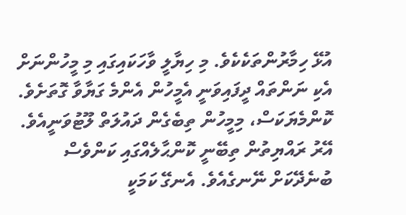އުޅޭ ހިމާރުންތަކެކެވެ. މި ހިޔާލީ ވާހަކައިގައި މި މީހުންނަށް އެކި ނަންތައް ދީފައިވަނީ އެމީހުން އެންމެ ގަޔާވާ ގޮތަށެވެ. ކޮންމެޔަކަސް، މިމީހުން ތިބެގެން ދައުލަތް ލޫޓުވަނީއެވެ.
އޭރު ރައްޔިތުން ތިބޭނީ ކޮންޙާލެއްގައި ކަންވެސް ބުނެދޭކަށް ނޭނގެއެވެ. އެނގޭ ކަމަކީ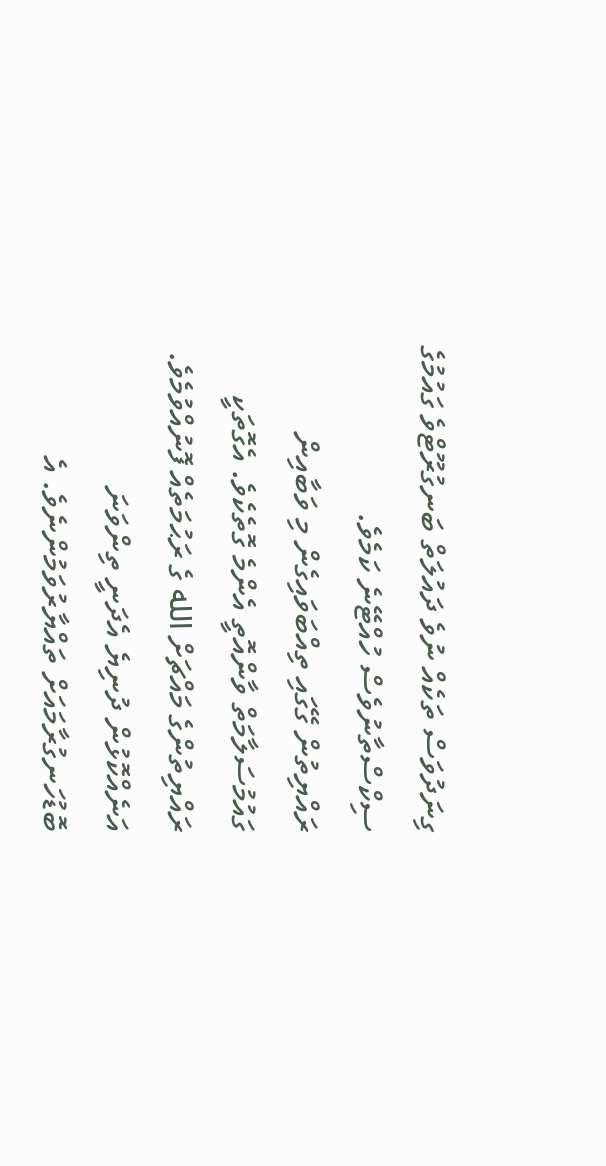ގިނަދުވަސް ތަކެއް ނުވެ ދައުލަތް ބަނގުރޫޓްވެ ގައުމުގެ ސިކްސްތާނުވެސް ހުއްޓޭނެ ކަމެވެ.
ރައްޔިތުން ގޭގައި ތިއްބަވައިގެން މި ވަބާއިން ގައުމުސަލާމަތް ވާންއޮތީ އެންމެ ގޮތެކެވެ. އެގޮތަކީ ރައްޔިތުންގެ މައްޗަށް الله ގެ ރަޙުމަތެއް ފޮނުއްވުމެވެ. އަނެއްކޮޅުން ދުނިޔެ އެދަނީ ތިންވަނަ ބޮޑުހަނގުރާމައަށް ތައްޔާރުވަމުންނެވެ. އެ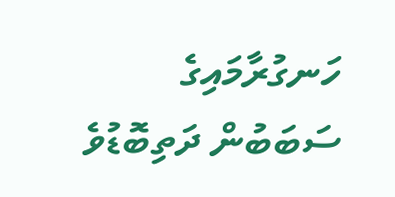ހަނގުރާމައިގެ ސަބަބުން ދަތިބޮޑުވެ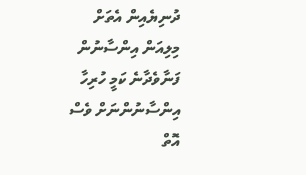ދުނިޔެއިން އެތަށް މިލިއަން އިންސާނުން ފަނާވެދާނެ ކަމީ ހުރިހާ އިންސާނުންނަށް ވެސް އޮތް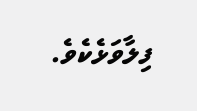ފިލާވަޅެކެވެ.